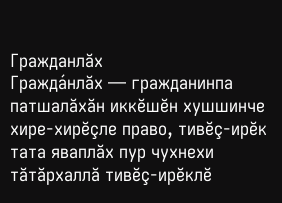Гражданлăх
Гражда́нлăх — гражданинпа патшалăхăн иккĕшĕн хушшинче хире-хирĕçле право, тивĕç-ирĕк тата яваплăх пур чухнехи тăтăрхаллă тивĕç-ирĕклĕ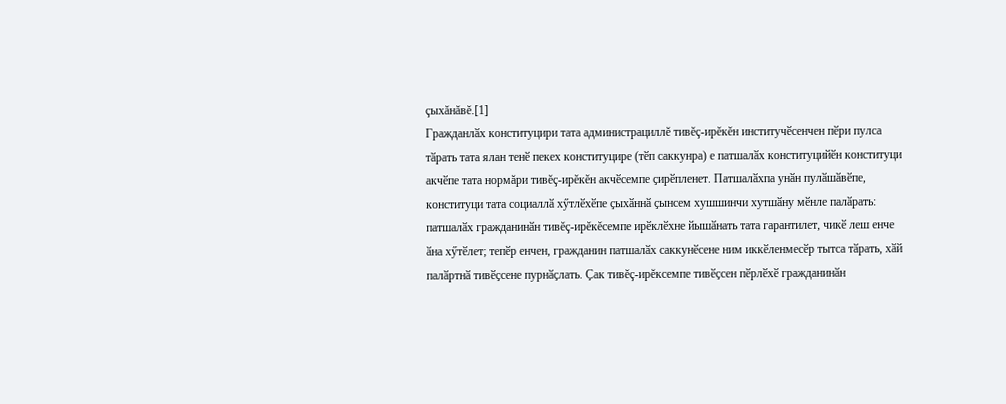çыхăнăвĕ.[1]
Гражданлӑх конституцири тата администрациллĕ тивĕç-ирĕкĕн институчӗсенчен пӗри пулса тӑрать тата ялан тенӗ пекех конституцире (тӗп саккунра) е патшалӑх конституцийӗн конституци акчӗпе тата нормăри тивĕç-ирĕкĕн акчӗсемпе ҫирӗпленет. Патшалӑхпа унӑн пулӑшӑвӗпе, конституци тата социаллӑ хӳтлӗхӗпе ҫыхӑннӑ ҫынсем хушшинчи хутшӑну мӗнле палӑрать: патшалӑх гражданинӑн тивĕç-ирĕкĕсемпе ирӗклӗхне йышӑнать тата гарантилет, чикӗ леш енче ӑна хӳтӗлет; тепӗр енчен, гражданин патшалӑх саккунӗсене ним иккӗленмесӗр тытса тӑрать, хӑй палӑртнӑ тивӗҫсене пурнӑҫлать. Ҫак тивĕç-ирĕксемпе тивӗҫсен пӗрлӗхӗ гражданинӑн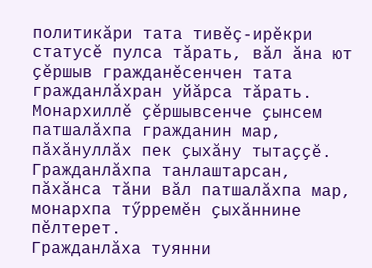политикӑри тата тивĕç-ирĕкри статусӗ пулса тӑрать, вӑл ӑна ют ҫӗршыв гражданӗсенчен тата гражданлӑхран уйӑрса тӑрать.
Монархиллӗ ҫӗршывсенче ҫынсем патшалӑхпа гражданин мар, пăхăнуллăх пек ҫыхӑну тытаҫҫӗ. Гражданлӑхпа танлаштарсан, пӑхӑнса тӑни вӑл патшалӑхпа мар, монархпа тӳрремӗн ҫыхӑннине пӗлтерет.
Гражданлӑха туянни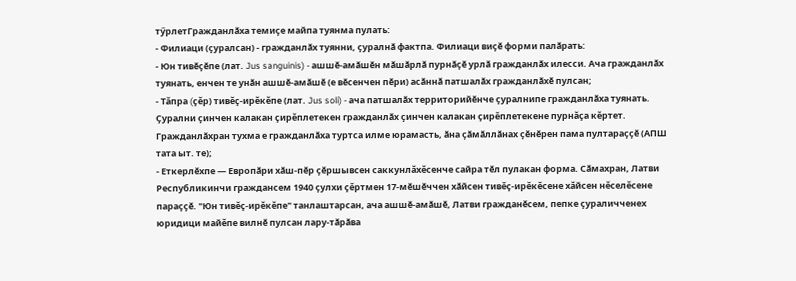тӳрлетГражданлӑха темиҫе майпа туянма пулать:
- Филиаци (ҫуралсан) - гражданлӑх туянни, ҫуралнӑ фактпа. Филиаци виҫӗ форми палӑрать:
- Юн тивӗҫӗпе (лат. Jus sanguinis) - ашшӗ-амӑшӗн мӑшӑрлӑ пурнӑҫӗ урлӑ гражданлӑх илесси. Ача гражданлӑх туянать, енчен те унӑн ашшӗ-амӑшӗ (е вӗсенчен пӗри) асӑннӑ патшалӑх гражданлӑхӗ пулсан;
- Тăпра (çĕр) тивĕç-ирĕкĕпе (лат. Jus soli) - ача патшалӑх территорийӗнче ҫуралнипе гражданлӑха туянать. Ҫурални ҫинчен калакан çирĕплетекен гражданлӑх ҫинчен калакан çирĕплетекене пурнăçа кĕртет. Гражданлӑхран тухма е гражданлӑха туртса илме юрамасть, ӑна ҫӑмӑллӑнах ҫӗнӗрен пама пултараҫҫӗ (АПШ тата ыт. те);
- Еткерлӗхпе — Европӑри хӑш-пӗр ҫӗршывсен саккунлăхĕсенче сайра тӗл пулакан форма. Сӑмахран, Латви Республикинчи граждансем 1940 ҫулхи çĕртмен 17-мӗшӗччен хӑйсен тивĕç-ирĕкĕсене хăйсен нĕселĕсене параҫҫӗ. "Юн тивĕç-ирĕкĕпе" танлаштарсан, ача ашшӗ-амӑшӗ, Латви гражданӗсем, пепке ҫураличченех юридици майĕпе вилнӗ пулсан лару-тӑрӑва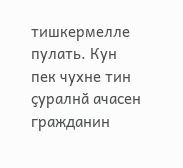тишкермелле пулать. Кун пек чухне тин ҫуралнӑ ачасен гражданин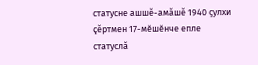статусне ашшĕ-амăшĕ 1940 ҫулхи çĕртмен 17-мӗшӗнче епле статуслă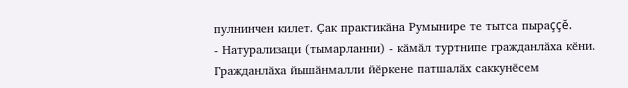пулнинчен килет. Ҫак практикӑна Румынире те тытса пыраççĕ.
- Натурализаци (тымарланни) - кӑмӑл туртнипе гражданлӑха кӗни. Гражданлӑха йышӑнмалли йӗркене патшалӑх саккунӗсем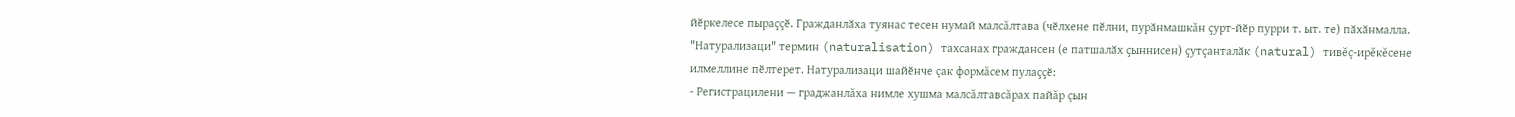йӗркелесе пыраҫҫӗ. Гражданлӑха туянас тесен нумай малсăлтава (чӗлхене пӗлни, пурӑнмашкăн ҫурт-йӗр пурри т. ыт. те) пӑхӑнмалла. "Натурализаци" термин (naturalisation) тахсанах граждансен (е патшалӑх ҫыннисен) ҫутҫанталӑк (natural) тивĕç-ирĕкĕсене илмеллине пӗлтерет. Натурализаци шайӗнче çак формăсем пулаҫҫӗ:
- Регистрацилени — граджанлăха нимле хушма малсăлтавсăрах пайăр çын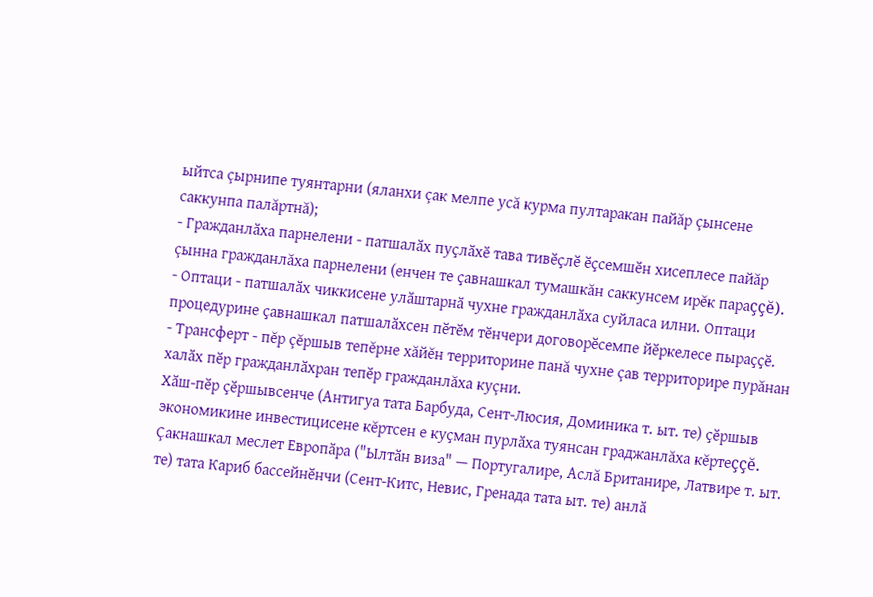ыйтса çырнипе туянтарни (яланхи çак мелпе усă курма пултаракан пайăр çынсене саккунпа палăртнă);
- Гражданлӑха парнелени - патшалӑх пуҫлӑхӗ тава тивӗҫлӗ ӗҫсемшӗн хисеплесе пайăр çынна гражданлăха парнелени (енчен те ҫавнашкал тумашкăн саккунсем ирĕк параççĕ).
- Оптаци - патшалӑх чиккисене улӑштарнӑ чухне гражданлӑха суйласа илни. Оптаци процедурине ҫавнашкал патшалӑхсен пӗтӗм тӗнчери договорӗсемпе йӗркелесе пыраҫҫӗ.
- Трансферт - пĕр çĕршыв тепĕрне хăйĕн территорине панă чухне çав территорире пурăнан халӑх пӗр гражданлӑхран тепӗр гражданлăха куçни.
Хӑш-пӗр ҫӗршывсенче (Антигуа тата Барбуда, Сент-Люсия, Доминика т. ыт. те) ҫӗршыв экономикине инвестицисене кĕртсен е куҫман пурлӑха туянсан граджанлăха кĕртеççĕ. Çакнашкал меслет Европӑра ("Ылтӑн виза" — Португалире, Аслă Британире, Латвире т. ыт. те) тата Кариб бассейнӗнчи (Сент-Китс, Невис, Гренада тата ыт. те) анлӑ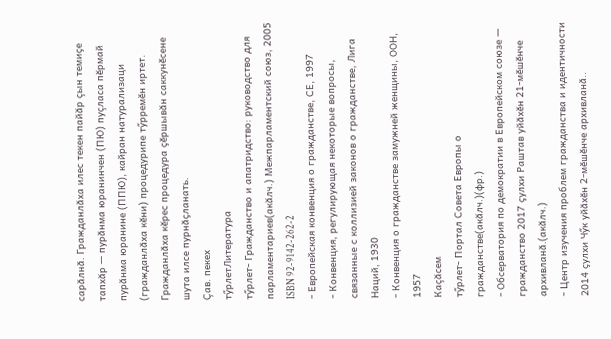сарӑлнӑ. Гражданлӑха илес текен пайăр çын темиҫе тапхăр — пурӑнма юранинчен (ПЮ) пуçласа пĕрмай пурӑнма юранине (ППЮ), кайран натурализаци (гражданлӑха кĕни) процедурипе тӳрремӗн иртет. Гражданлӑха кĕрес процедура ҫӗршывăн саккунӗсене шута илсе пурнӑҫланать.
Çав. пекех
тӳрлетЛитература
тӳрлет- Гражданство и апатридство: руководство для парламентариев(акăлч.) Межпарламентский союз, 2005 ISBN 92-9142-262-2
- Европейская конвенция о гражданстве, СЕ, 1997
- Конвенция, регулирующая некоторые вопросы, связанные с коллизией законов о гражданстве, Лига Наций, 1930
- Конвенция о гражданстве замужней женщины, ООН, 1957
Каçăсем
тӳрлет- Портал Совета Европы о гражданстве(акăлч.)(фр.)
- Обсерватория по демократии в Европейском союзе — гражданство 2017 ҫулхи Раштав уйӑхӗн 21-мӗшӗнче архивланӑ.(акăлч.)
- Центр изучения проблем гражданства и идентичности 2014 ҫулхи Чӳк уйӑхӗн 2-мӗшӗнче архивланӑ..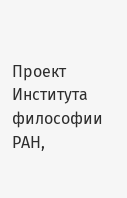Проект Института философии РАН,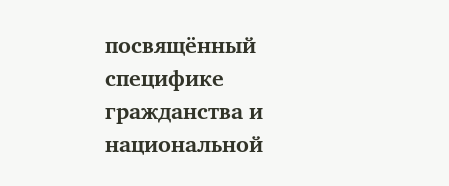посвящённый специфике гражданства и национальной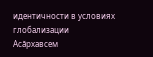идентичности в условиях глобализации
Асăрхавсем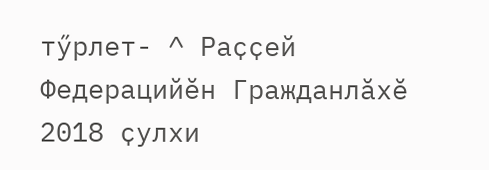тӳрлет- ^ Раҫҫей Федерацийӗн Гражданлӑхӗ 2018 ҫулхи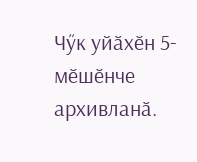Чӳк уйӑхӗн 5-мӗшӗнче архивланӑ.